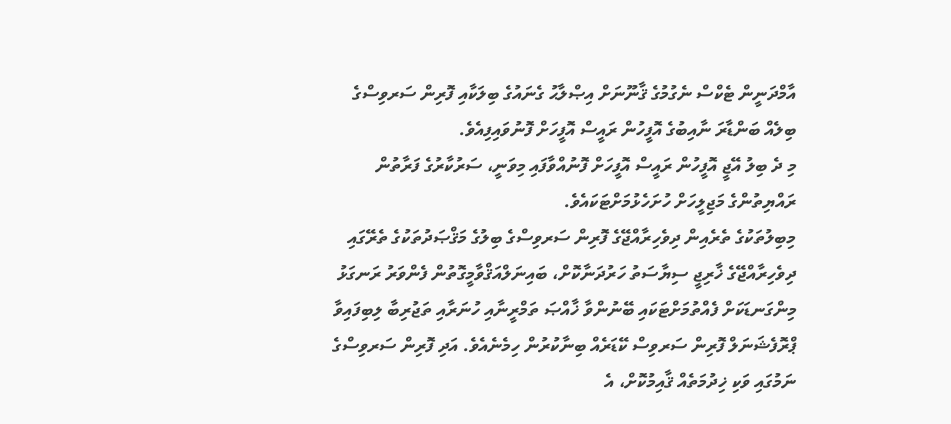އާމްދަނީން ޓެކްސް ނެގުމުގެ ޤާނޫނަށް އިޞްލާޙު ގެނައުގެ ބިލަކާއި ފޮރިން ސަރވިސްގެ ބިލެއް ބަންޑާރަ ނާއިބުގެ އޮފީހުން ރައީސް އޮފީހަށް ފޮނުވައިފިއެވެ.
މި ދެ ބިލު އޭޖީ އޮފީހުން ރައީސް އޮފީހަށް ފޮނުއްވާފައި މިވަނީ، ސަރުކާރުގެ ފަރާތުން ރައްޔިތުންގެ މަޖިލީހަށް ހުށަހެޅުމަށްޓަކައެވެ.
މިބިލުތަކުގެ ތެރެއިން ދިވެހިރާއްޖޭގެ ފޮރިން ސަރވިސްގެ ބިލުގެ މަޤްޞަދުތަކުގެ ތެރޭގައި ދިވެހިރާއްޖޭގެ ޚާރިޖީ ސިޔާސަތު ހަރުދަނާކޮށް، ބައިނަލްއަޤްވާމީގޮތުން ފެންވަރު ރަނގަޅު މިންގަނޑަކަށް ފެއްތުމަށްޓަކައި ބޭނުންވާ ޚާއްޞަ ތަމްރީނާއި ހުނަރާއި ތަޖުރިބާ ލިބިފައިވާ ޕްރޮފެޝަނަލް ފޮރިން ސަރވިސް ކޭޑަރެއް ބިނާކުރުން ހިމެނެއެވެ. އަދި ފޮރިން ސަރވިސްގެ ނަމުގައި ވަކި ޚިދުމަތެއް ޤާއިމުކޮށް، އެ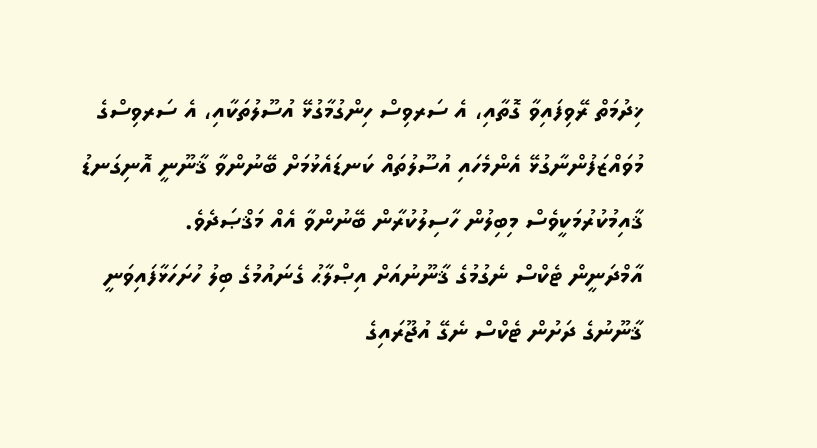ޚިދުމަތް ރޭވިފައިވާ ގޮތާއި، އެ ސަރވިސް ހިންގުމާގުޅޭ އުސޫލުތަކާއި، އެ ސަރވިސްގެ މުވައްޒަފުންނާގުޅޭ އެންމެހައި އުސޫލުތައް ކަނޑައެޅުމަށް ބޭނުންވާ ޤާނޫނީ އޮނިގަނޑު ޤާއިމުކުރުމަކީވެސް މިބިލުން ހާސިލުކުރާން ބޭނުންވާ އެއް މަޤްޞަދެވެ.
އާމްދަނީން ޓެކްސް ނެގުމުގެ ޤާނޫނުއަށް އިޞްލާޙު ގެނައުމުގެ ބިލު ހުށަހަޅާފައިވަނީ ޤާނޫނުގެ ދަށުން ޓެކްސް ނެގޭ އުޖޫރައިގެ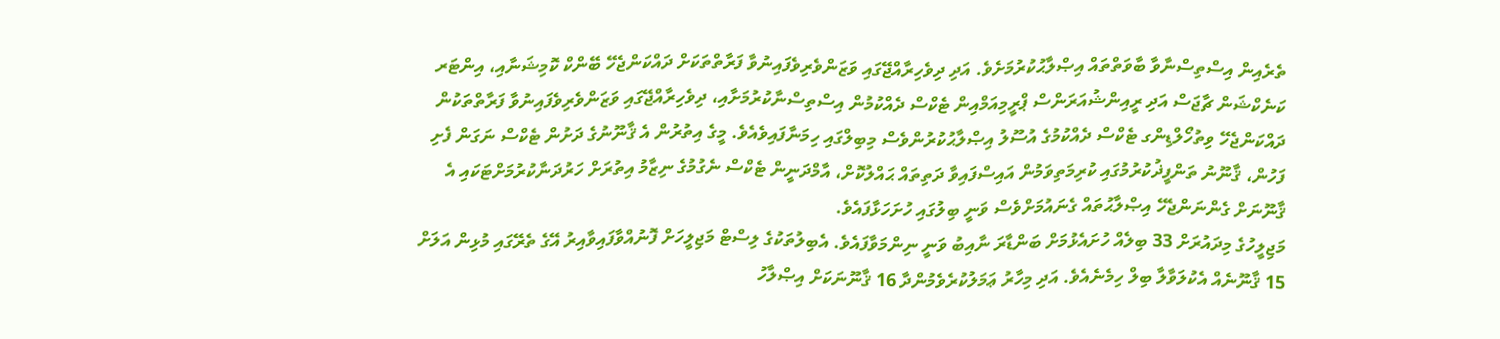ތެރެއިން އިސްތިސްނާވާ ބާވަތްތައް އިޞްލާޙުކުރުމަށެވެ. އަދި ދިވެހިރާއްޖޭގައި ވަޒަންވެރިވެފައިނުވާ ފަރާތްތަކަށް ދައްކަންޖެހޭ ބޭންކް ކޮމިޝަނާއި، އިންޓަރ ކަނެކްޝަން ޗާޖަސް އަދި ރީއިންޝުއަރަންސް ޕްރީމިއަމްއިން ޓެކްސް ދެއްކުމުން އިސްތިސްނާކުރުމަށާއި، ދިވެހިރާއްޖޭގައި ވަޒަންވެރިވެފައިނުވާ ފަރާތްތަކުން ދައްކަންޖެހޭ ވިތުހޯލްޑިންގ ޓެކްސް ދެއްކުމުގެ އުސޫލު އިޞްލާޙުކުރުންވެސް މިބިލްގައި ހިމަނާފައިވެއެވެ. މީގެ އިތުރުން އެ ޤާނޫނުގެ ދަށުން ޓެކްސް ނަގަން ފެށި ފަހުން، ޤާނޫނު ތަންފީޛުކުރުމުގައި ކުރިމަތިވަމުން އައިސްފައިވާ ދަތިތައް ޙައްލުކޮށް، އާމްދަނީން ޓެކްސް ނެގުމުގެ ނިޒާމު އިތުރަށް ހަރުދަނާކުރުމަށްޓަކައި އެ ޤާނޫނަށް ގެންނަންޖެހޭ އިޞްލާޙުތައް ގެނައުމަށްވެސް ވަނީ ބިލުގައި ހުށަހަޅާފައެވެ.
މަޖިލީހުގެ މިދައުރަށް 33 ބިލެއް ހުށައެޅުމަށް ބަންޑާރަ ނާއިބު ވަނީ ނިންމަވާފައެވެ. އެބިލުތަކުގެ ލިސްޓް މަޖިލީހަށް ފޮނުއްވާފައިވާއިރު އޭގެ ތެރޭގައި މުޅިން އަލަށް 15 ޤާނޫނެއް އެކުލަވާލާ ބިލް ހިމެނެއެވެ. އަދި މިހާރު ޢަމަލުކުރެވެމުންދާ 16 ޤާނޫނަކަށް އިޞްލާހު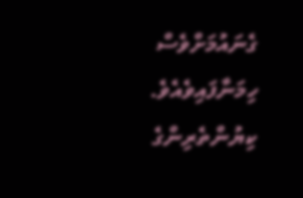ގެނައުމަށްވެސް ހިމަނާފައިވެއެވެ.
ކިޔުންތެރިންގެ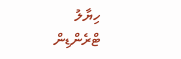ހިޔާލު
ޓްރެންޑިން